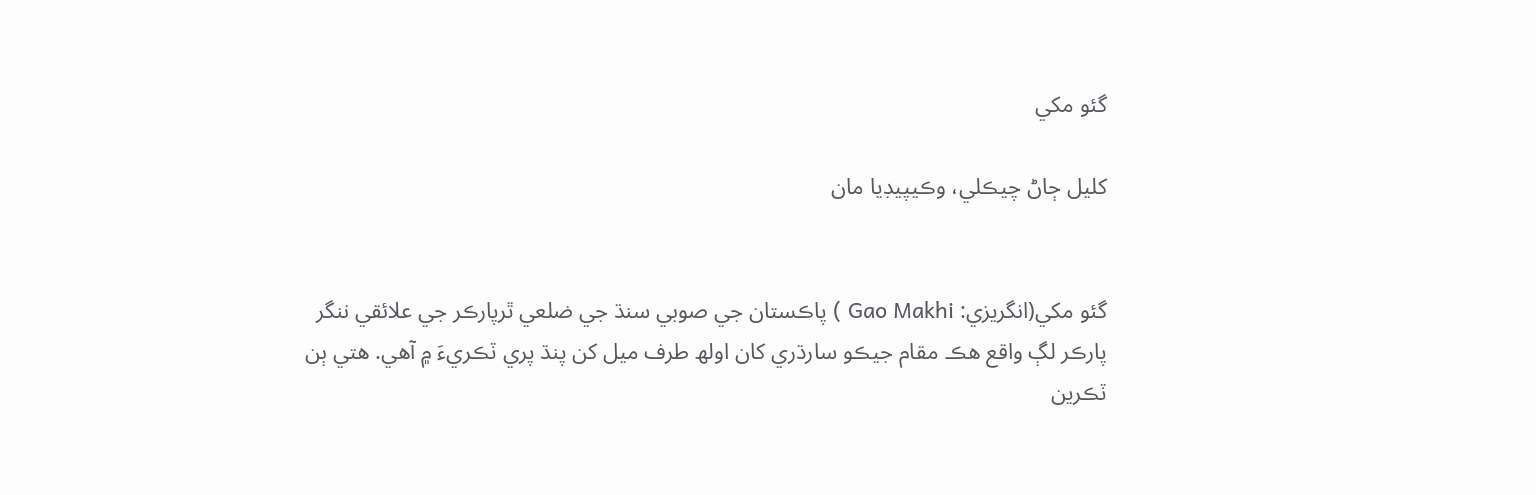گئو مکي

کليل ڄاڻ چيڪلي، وڪيپيڊيا مان


گئو مکي(انگريزي: Gao Makhi ) پاڪستان جي صوبي سنڌ جي ضلعي ٿرپارڪر جي علائقي ننگر پارڪر لڳ واقع ھڪ مقام جيڪو سارڌري کان اولھ طرف ميل کن پنڌ پري ٽڪريءَ ۾ آهي. هتي ٻن ٽڪرين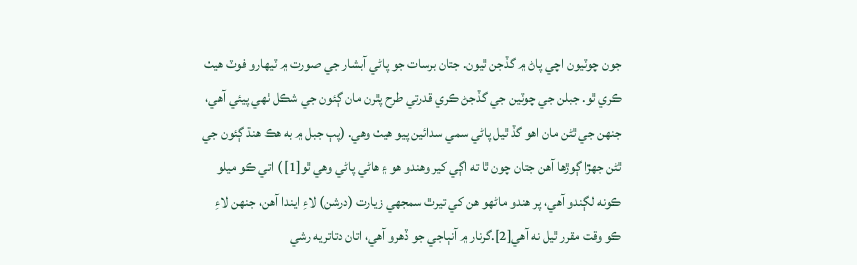جون چوٽيون اچي پاڻ ۾ گڏجن ٿيون. جتان برسات جو پاڻي آبشار جي صورت ۾ ٽيهارو فوٽ هيٺ ڪري ٿو. جبلن جي چوٽين جي گڏجڻ ڪري قدرتي طرح پٿرن مان ڳئون جي شڪل ٺهي پيئي آهي، جنهن جي ٿڻن مان اهو گڏ ٿيل پاڻي سمي سدائين پيو هيٺ وهي. (پٻ جبل ۾ به هڪ هنڌ ڳئون جي ٿڻن جهڙا ڳوڙها آهن جتان چون ٿا ته اڳي کير وهندو هو ۽ هاڻي پاڻي وهي ٿو[1] ) اتي ڪو ميلو ڪونه لڳندو آهي، پر هندو ماڻهو هن کي تيرٿ سمجهي زيارت (درشن) لاءِ ايندا آهن، جنهن لاءِ ڪو وقت مقرر ٿيل نه آهي[2].گرنار ۾ آنٻاجي جو ڏهرو آهي، اتان دتاتريه رشي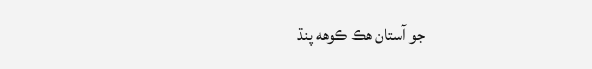جو آستان هڪ ڪوهه پنڌ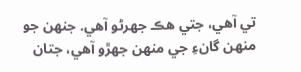تي آهي، جتي هڪ جهرڻو آهي. جنهن جو منهن گانءِ جي منهن جهڙو آهي، جتان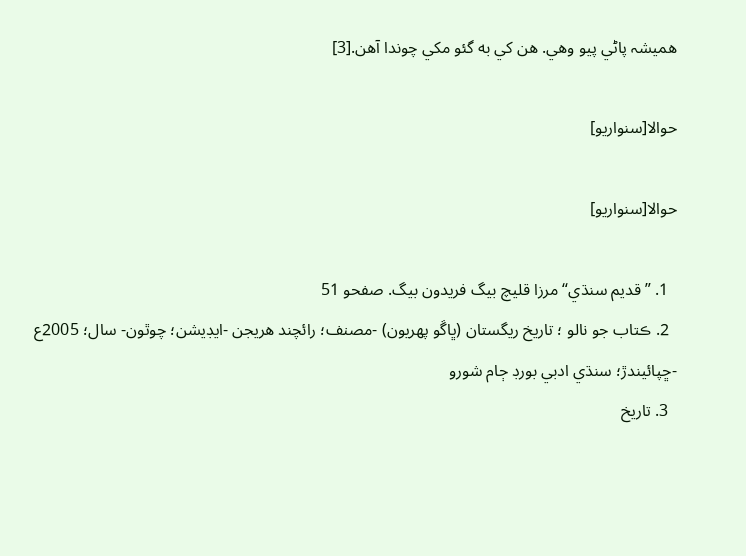هميشہ پاڻي پيو وهي. هن کي به گئو مکي چوندا آهن.[3]

حوالا[سنواريو]

حوالا[سنواريو]

  1. ”قديم سنڌي“ مرزا قليچ بيگ فريدون بيگ. صفحو 51
  2. ڪتاب جو نالو ؛ تاريخ ريگستان (ڀاڱو پهريون) -مصنف؛ رائچند هريجن -ايڊيشن؛ چوٿون- سال؛ 2005ع -ڇپائيندڙ؛ سنڌي ادبي بورڊ ڄام شورو
  3. تاريخ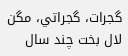گجرات، گجراتي، مگن لال بخت چند سال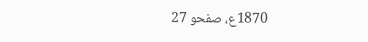1870ع، صفحو 27